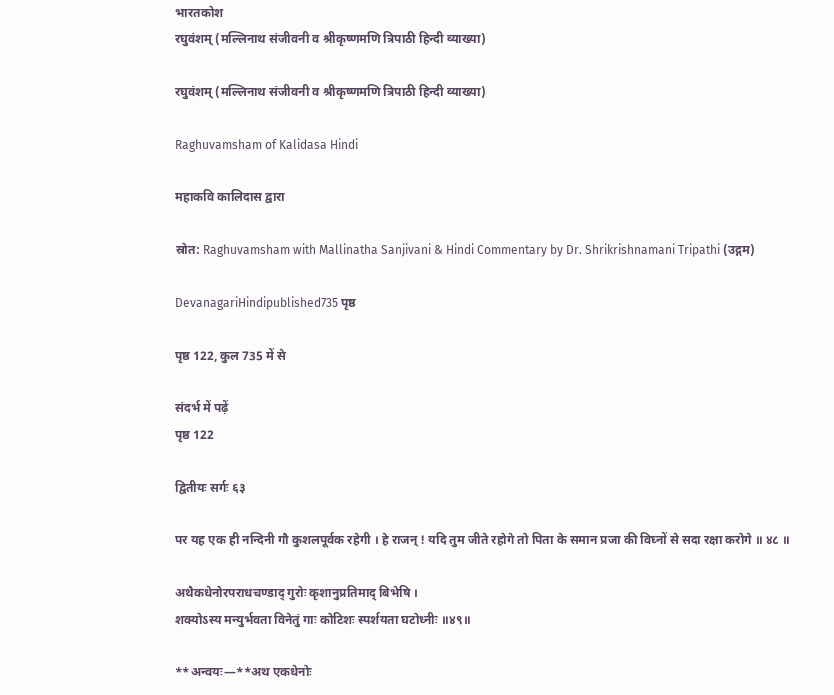भारतकोश
रघुवंशम् (मल्लिनाथ संजीवनी व श्रीकृष्णमणि त्रिपाठी हिन्दी व्याख्या)

रघुवंशम् (मल्लिनाथ संजीवनी व श्रीकृष्णमणि त्रिपाठी हिन्दी व्याख्या)

Raghuvamsham of Kalidasa Hindi

महाकवि कालिदास द्वारा

स्रोत: Raghuvamsham with Mallinatha Sanjivani & Hindi Commentary by Dr. Shrikrishnamani Tripathi (उद्गम)

DevanagariHindipublished735 पृष्ठ

पृष्ठ 122, कुल 735 में से

संदर्भ में पढ़ें
पृष्ठ 122

द्वितीयः सर्गः ६३

पर यह एक ही नन्दिनी गौ कुशलपूर्वक रहेगी । हे राजन् ! यदि तुम जीते रहोगे तो पिता के समान प्रजा की विघ्नों से सदा रक्षा करोगे ॥ ४८ ॥

अथैकधेनोरपराधचण्डाद् गुरोः कृशानुप्रतिमाद् बिभेषि ।
शक्योऽस्य मन्युर्भवता विनेतुं गाः कोटिशः स्पर्शयता घटोध्नीः ॥४९॥

**अन्वयः—**अथ एकधेनोः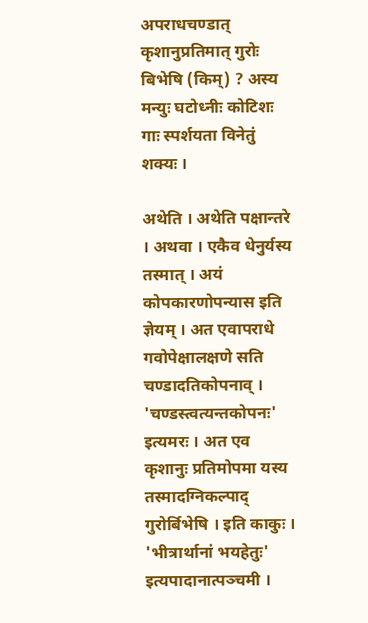अपराधचण्डात् कृशानुप्रतिमात् गुरोः बिभेषि (किम्) ? अस्य मन्युः घटोध्नीः कोटिशः गाः स्पर्शयता विनेतुं शक्यः ।

अथेति । अथेति पक्षान्तरे । अथवा । एकैव धेनुर्यस्य तस्मात् । अयं कोपकारणोपन्यास इति ज्ञेयम् । अत एवापराधे गवोपेक्षालक्षणे सति चण्डादतिकोपनाव् । 'चण्डस्त्वत्यन्तकोपनः' इत्यमरः । अत एव कृशानुः प्रतिमोपमा यस्य तस्मादग्निकल्पाद् गुरोर्बिभेषि । इति काकुः । 'भीत्रार्थानां भयहेतुः' इत्यपादानात्पञ्चमी ।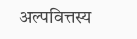अल्पवित्तस्य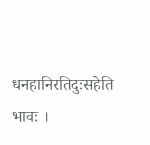धनहानिरतिदुःसहेति भावः ।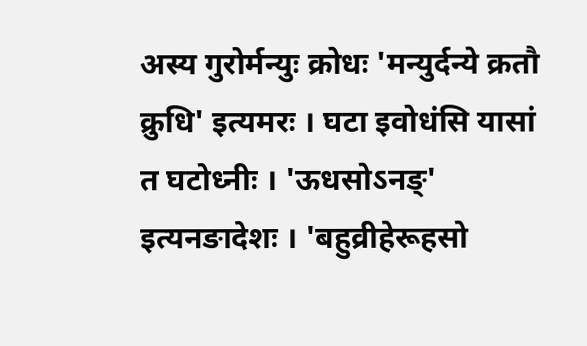अस्य गुरोर्मन्युः क्रोधः 'मन्युर्दन्ये क्रतौ क्रुधि' इत्यमरः । घटा इवोधंसि यासां त घटोध्नीः । 'ऊधसोऽनङ्' इत्यनङादेशः । 'बहुव्रीहेरूहसो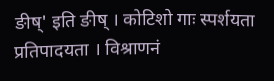ङीष्' इति ङीष् । कोटिशो गाः स्पर्शयता प्रतिपादयता । विश्राणनं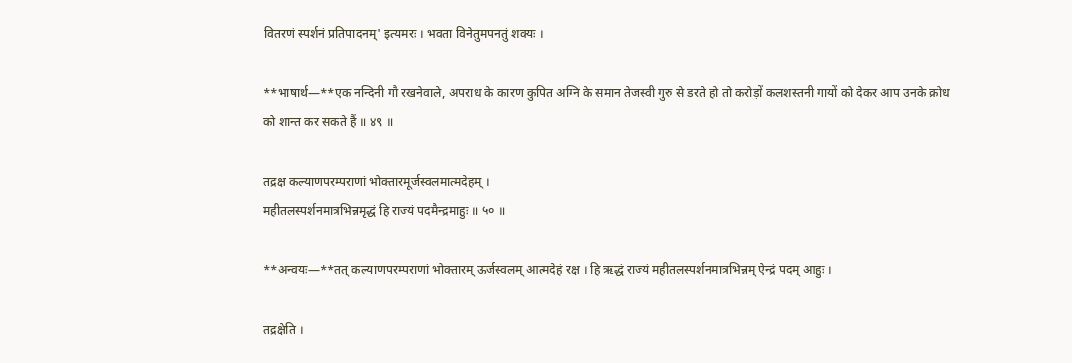वितरणं स्पर्शनं प्रतिपादनम्' इत्यमरः । भवता विनेतुमपनतुं शक्यः ।

**भाषार्थ—**एक नन्दिनी गौ रखनेवाले, अपराध के कारण कुपित अग्नि के समान तेजस्वी गुरु से डरते हो तो करोड़ों कलशस्तनी गायों को देकर आप उनके क्रोध को शान्त कर सकते हैं ॥ ४९ ॥

तद्रक्ष कल्याणपरम्पराणां भोक्तारमूर्जस्वलमात्मदेहम् ।
महीतलस्पर्शनमात्रभिन्नमृद्धं हि राज्यं पदमैन्द्रमाहुः ॥ ५० ॥

**अन्वयः—**तत् कल्याणपरम्पराणां भोक्तारम् ऊर्जस्वलम् आत्मदेहं रक्ष । हि ऋद्धं राज्यं महीतलस्पर्शनमात्रभिन्नम् ऐन्द्रं पदम् आहुः ।

तद्रक्षेति ।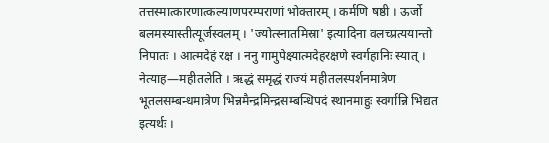तत्तस्मात्कारणात्कल्याणपरम्पराणां भोक्तारम् । कर्मणि षष्ठी । ऊर्जो बलमस्यास्तीत्यूर्जस्वलम् । 'ज्योत्स्नातमिस्रा' इत्यादिना वलच्प्रत्ययान्तो निपातः । आत्मदेहं रक्ष । ननु गामुपेक्ष्यात्मदेहरक्षणे स्वर्गहानिः स्यात् । नेत्याह—महीतलेति । ऋद्धं समृद्धं राज्यं महीतलस्पर्शनमात्रेण भूतलसम्बन्धमात्रेण भिन्नमैन्द्रमिन्द्रसम्बन्धिपदं स्थानमाहुः स्वर्गान्नि भिद्यत इत्यर्थः ।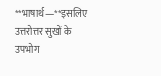**भाषार्थ—**इसलिए उत्तरोत्तर सुखों के उपभोग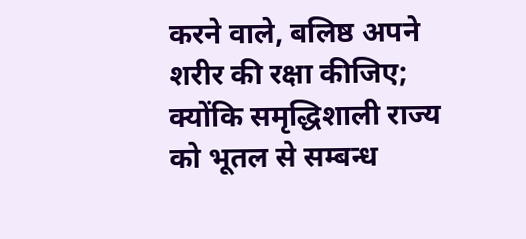करने वाले, बलिष्ठ अपने शरीर की रक्षा कीजिए; क्योंकि समृद्धिशाली राज्य को भूतल से सम्बन्ध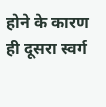होने के कारण ही दूसरा स्वर्ग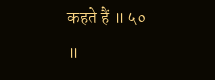कहते हैं ॥ ५० ॥